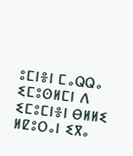ⵓⵎⵏⴻⵏ ⵎⴰⵕⵕⴰ ⵉⵎⵓⵙⵍⵎⵏ ⴷ ⵉⵎⵓⵎⵏⴻⵏ ⴱⵍⵍⵉ ⵍⵇⵓⵔⴰⵏ ⵉⴳⴰ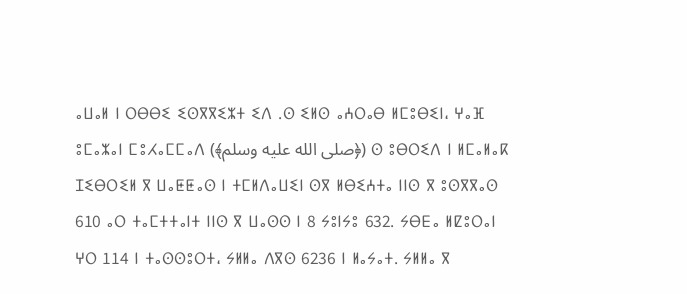ⴰⵡⴰⵍ ⵏ ⵔⴱⴱⵉ ⵉⵙⴳⴳⵉⵣⵜ ⵉⴷ .ⵙ ⵉⵍⵙ ⴰⵄⵔⴰⴱ ⵍⵎⵓⴱⵉⵏ، ⵖⴰⴼ ⵓⵎⴰⵣⴰⵏ ⵎⵓⵃⴰⵎⵎⴰⴷ (﴾صلى الله عليه وسلم﴿) ⵙ ⵓⴱⵔⵉⴷ ⵏ ⵍⵎⴰⵍⴰⴽ ⵊⵉⴱⵔⵉⵍ ⴳ ⵡⴰⵟⵟⴰⵙ ⵏ ⵜⵎⵍⴷⴰⵡⵉⵏ ⵙⴳ ⵍⴱⵉⵄⵜⴰ ⵏⵏⵙ ⴳ ⵓⵙⴳⴳⴰⵙ 610 ⴰⵔ ⵜⴰⵎⵜⵜⴰⵏⵜ ⵏⵏⵙ ⴳ ⵡⴰⵙⵙ ⵏ 8 ⵢⵓⵏⵢⵓ 632. ⵢⴱⴹⴰ ⵍⵇⵓⵔⴰⵏ ⵖⵔ 114 ⵏ ⵜⴰⵙⵙⵓⵔⵜ، ⵢⵍⵍⴰ ⴷⴳⵙ 6236 ⵏ ⵍⴰⵢⴰⵜ. ⵢⵍⵍⴰ ⴳ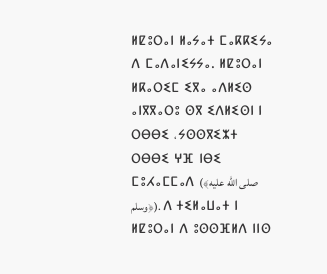ⵍⵇⵓⵔⴰⵏ ⵍⴰⵢⴰⵜ ⵎⴰⴽⴽⵉⵢⴰ ⴷ ⵎⴰⴷⴰⵏⵉⵢⵢⴰ. ⵍⵇⵓⵔⴰⵏ ⵍⴽⴰⵔⵉⵎ ⵉⴳⴰ ⴰⴷⵍⵉⵙ ⴰⵏⴳⴳⴰⵔⵓ ⵙⴳ ⵉⴷⵍⵉⵙⵏ ⵏ ⵔⴱⴱⵉ ، ⵢⵙⵙⴳⵉⵣⵜ ⵔⴱⴱⵉ ⵖⴼ ⵏⴱⵉ ⵎⵓⵃⴰⵎⵎⴰⴷ (﴾صلى الله عليه وسلم﴿). ⴷ ⵜⵉⵍⴰⵡⴰⵜ ⵏ ⵍⵇⵓⵔⴰⵏ ⴷ ⵓⵙⵙⴼⵍⴷ ⵏⵏⵙ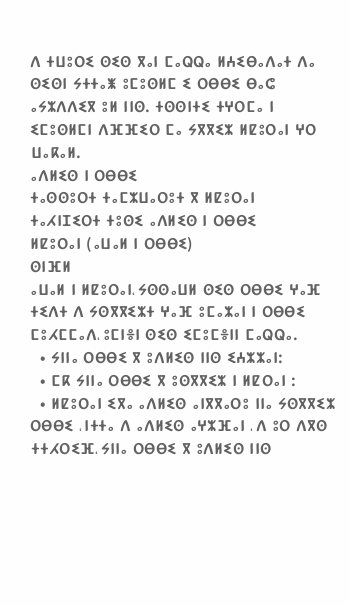ⴷ ⵜⵡⵓⵔⵉ ⵙⵉⵙ ⴳⴰⵏ ⵎⴰⵕⵕⴰ ⵍⵄⵉⴱⴰⴷⴰⵜ ⴷⴰ ⵙⵉⵙⵏ ⵢⵜⵜⴰⵥ ⵓⵎⵓⵙⵍⵎ ⵉ ⵔⴱⴱⵉ ⴱⴰⵛ ⴰⵢⵣⴷⴷⵉⴳ ⵓⵍ ⵏⵏⵙ. ⵜⵙⵙⵏⵜⵉ ⵜⵖⵔⵎⴰ ⵏ ⵉⵎⵓⵙⵍⵎⵏ ⴷⴼⴼⵉⵔ ⵎⴰ ⵢⴳⴳⵉⵣ ⵍⵇⵓⵔⴰⵏ ⵖⵔ ⵡⴰⴽⴰⵍ.
ⴰⴷⵍⵉⵙ ⵏ ⵔⴱⴱⵉ
ⵜⴰⵙⵙⵓⵔⵜ ⵜⴰⵎⵣⵡⴰⵔⵓⵜ ⴳ ⵍⵇⵓⵔⴰⵏ
ⵜⴰⵃⵏⵊⵉⵔⵜ ⵜⵓⵙⵉ ⴰⴷⵍⵉⵙ ⵏ ⵔⴱⴱⵉ
ⵍⵇⵓⵔⴰⵏ (ⴰⵡⴰⵍ ⵏ ⵔⴱⴱⵉ)
ⵙⵏⴼⵍ
ⴰⵡⴰⵍ ⵏ ⵍⵇⵓⵔⴰⵏ، ⵢⵙⵙⴰⵡⵍ ⵙⵉⵙ ⵔⴱⴱⵉ ⵖⴰⴼ ⵜⵉⴷⵜ ⴷ ⵢⵙⴳⴳⵉⵣⵜ ⵖⴰⴼ ⵓⵎⴰⵣⴰⵏ ⵏ ⵔⴱⴱⵉ ⵎⵓⵃⵎⵎⴰⴷ، ⵓⵎⵏⴻⵏ ⵙⵉⵙ ⵉⵎⵓⵎⴻⵏⵏ ⵎⴰⵕⵕⴰ.
  • ⵢⵏⵏⴰ ⵔⴱⴱⵉ ⴳ ⵓⴷⵍⵉⵙ ⵏⵏⵙ ⵉⵄⵣⵣⴰⵏ:
  • ⵎⴽ ⵢⵏⵏⴰ ⵔⴱⴱⵉ ⴳ ⵓⵙⴳⴳⵉⵣ ⵏ ⵍⵇⵔⴰⵏ :
  • ⵍⵇⵓⵔⴰⵏ ⵉⴳⴰ ⴰⴷⵍⵉⵙ ⴰⵏⴳⴳⴰⵔⵓ ⵏⵏⴰ ⵢⵙⴳⴳⵉⵣ ⵔⴱⴱⵉ ، ⵏⵜⵜⴰ ⴷ ⴰⴷⵍⵉⵙ ⴰⵖⵣⴼⴰⵏ ، ⴷ ⵓⵔ ⴷⴳⵙ ⵜⵜⵃⵔⵉⴼ، ⵢⵏⵏⴰ ⵔⴱⴱⵉ ⴳ ⵓⴷⵍⵉⵙ ⵏⵏⵙ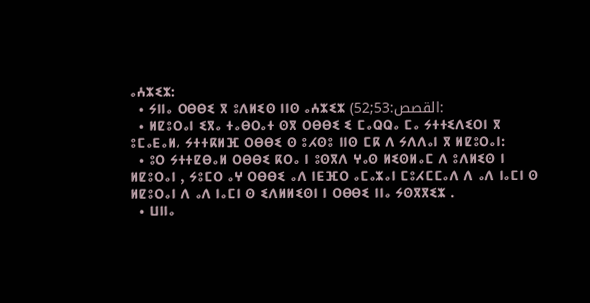ⴰⵄⵣⵉⵣ:
  • ⵢⵏⵏⴰ ⵔⴱⴱⵉ ⴳ ⵓⴷⵍⵉⵙ ⵏⵏⵙ ⴰⵄⵣⵉⵣ (القصص:53;52:
  • ⵍⵇⵓⵔⴰⵏ ⵉⴳⴰ ⵜⴰⴱⵔⴰⵜ ⵙⴳ ⵔⴱⴱⵉ ⵉ ⵎⴰⵕⵕⴰ ⵎⴰ ⵢⵜⵜⵉⴷⵉⵔⵏ ⴳ ⵓⵎⴰⴹⴰⵍ، ⵢⵜⵜⴽⵍⴼ ⵔⴱⴱⵉ ⵙ ⵓⵃⵙⵓ ⵏⵏⵙ ⵎⴽ ⴷ ⵢⴷⴷⴰⵏ ⴳ ⵍⵇⵓⵔⴰⵏ:
  • ⵓⵔ ⵢⵜⵜⵇⴱⴰⵍ ⵔⴱⴱⵉ ⴽⵔⴰ ⵏ ⵓⵙⴳⴷ ⵖⴰⵙ ⵍⵉⵙⵍⴰⵎ ⴷ ⵓⴷⵍⵉⵙ ⵏ ⵍⵇⵓⵔⴰⵏ , ⵢⵓⵎⵔ ⴰⵖ ⵔⴱⴱⵉ ⴰⴷ ⵏⴹⴼⵔ ⴰⵎⴰⵣⴰⵏ ⵎⵓⵃⵎⵎⴰⴷ ⴷ ⴰⴷ ⵏⴰⵎⵏ ⵙ ⵍⵇⵓⵔⴰⵏ ⴷ ⴰⴷ ⵏⴰⵎⵏ ⵙ ⵉⴷⵍⵍⵉⵙⵏ ⵏ ⵔⴱⴱⵉ ⵏⵏⴰ ⵢⵙⴳⴳⵉⵣ .
  • ⵡⵏⵏⴰ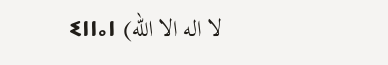ⵉⵏⵏⴰⵏ (لا اله الا الله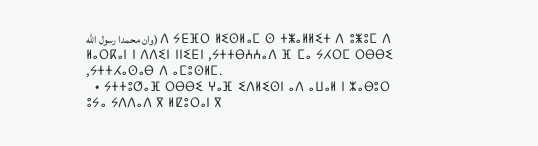وان محمدا رسول الله) ⴷ ⵢⴹⴼⵔ ⵍⵉⵙⵍⴰⵎ ⵙ ⵜⵥⴰⵍⵍⵉⵜ ⴷ ⵓⵥⵓⵎ ⴷ ⵍⴰⵔⴽⴰⵏ ⵏ ⴷⴷⵉⵏ ⵏⵏⵉⴹⵏ ,ⵢⵜⵜⴱⵄⵄⴰⴷ ⴼ ⵎⴰ ⵢⵃⵔⵎ ⵔⴱⴱⵉ ,ⵢⵜⵜⵃⴰⵙⴰⴱ ⴷ ⴰⵎⵓⵙⵍⵎ.
  • ⵢⵜⵜⵓⵚⴰⴼ ⵔⴱⴱⵉ ⵖⴰⴼ ⵉⴷⵍⵉⵙⵏ ⴰⴷ ⴰⵡⴰⵍ ⵏ ⵣⴰⴱⵓⵔ ⵓⵢⴰ ⵢⴷⴷⴰⴷ ⴳ ⵍⵇⵓⵔⴰⵏ ⴳ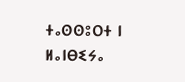ⵜⴰⵙⵙⵓⵔⵜ ⵏ ⵍⴰⵏⴱⵉⵢⴰ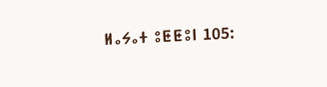ⵍⴰⵢⴰⵜ ⵓⵟⵟⵓⵏ 105: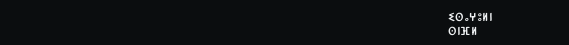ⵉⵙⴰⵖⵓⵍⵏ
ⵙⵏⴼⵍ